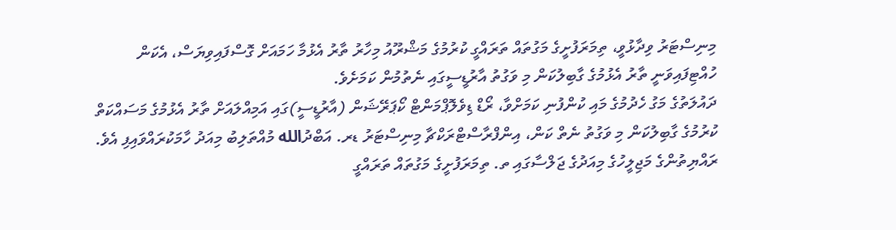މިނިސްޓަރު ވިދާޅުވީ، ތިމަރަފުށީގެ މަގުތައް ތަރައްގީ ކުރުމުގެ މަޝްރޫއު މިހާރު ތާރު އެޅުމާ ހަމައަށް ގޮސްފައިވިޔަސް، އެކަން ހުއްޓިފައިވަނީ ތާރު އެޅުމުގެ ގާބިލުކަން މި ވަގުތު އާރުޑީސީގައި ނެތުމުން ކަމަށެވެ.
ދައުލަތުގެ މަގު ހެދުމުގެ މައި ކުންފުނި ކަމަށްވާ، ރޯޑް ޑިވެލޮޕްމަންޓް ކޯޕަރޭޝަން (އާރުޑީސީ)ގައި އަމިއްލައަށް ތާރު އެޅުމުގެ މަސައްކަތް ކުރުމުގެ ގާބިލުކަން މި ވަގުތު ނެތް ކަން، އިންފްރާސްޓްރަކްޗާ މިނިސްޓަރު ޑރ. އަބްދުالله މުއްތަލިބު މިއަދު ހާމަކުރައްވައިފި އެވެ.
ރައްޔިތުންގެ މަޖިލީހުގެ މިއަދުގެ ޖަލްސާގައި ތ. ތިމަރަފުށީގެ މަގުތައް ތަރައްގީ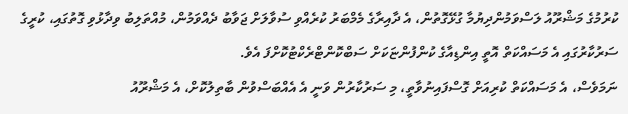ކުރުމުގެ މަޝްރޫއު ލަސްވަމުންދިޔުމާ ގުޅޭގޮތުން، އެ ދާއިރާގެ މެމްބަރު ކުރެއްވި ސުވާލަށް ޖަވާބު ދެއްވަމުން، މުއްތަލިބު ވިދާޅުވި ގޮތުގައި، ކުރީގެ ސަރުކާރުގައި އެ މަސައްކަތް އޮތީ އިންޑިއާގެ ކުންފުންޏަކަށް ސަބްކޮންޓްރެކްޓުކޮށްފަ އެވެ.
ނަމަވެސް، އެ މަސައްކަތް ކުރިއަށް ގޮސްފައިނުވާތީ، މި ސަރުކާރުން ވަނީ އެ އެއްބަސްވުން ބާތިލުކޮށް، އެ މަޝްރޫއު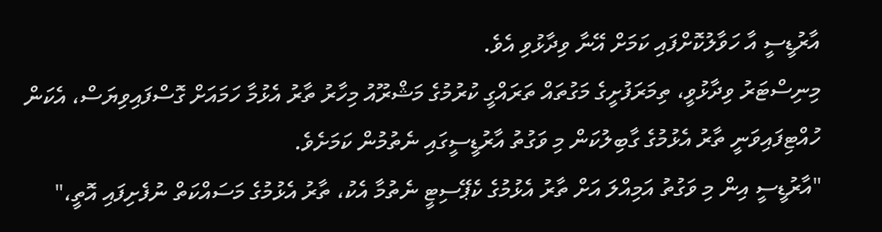އާރުޑީސީ އާ ހަވާލުކޮށްފައި ކަމަށް އޭނާ ވިދާޅުވި އެވެ.
މިނިސްޓަރު ވިދާޅުވީ، ތިމަރަފުށީގެ މަގުތައް ތަރައްގީ ކުރުމުގެ މަޝްރޫއު މިހާރު ތާރު އެޅުމާ ހަމައަށް ގޮސްފައިވިޔަސް، އެކަން ހުއްޓިފައިވަނީ ތާރު އެޅުމުގެ ގާބިލުކަން މި ވަގުތު އާރުޑީސީގައި ނެތުމުން ކަމަށެވެ.
"އާރުޑީސީ އިން މި ވަގުތު އަމިއްލަ އަށް ތާރު އެޅުމުގެ ކެޕޭސިޓީ ނެތުމާ އެކު، ތާރު އެޅުމުގެ މަސައްކަތް ނުފެށިފައި އޮތީ،"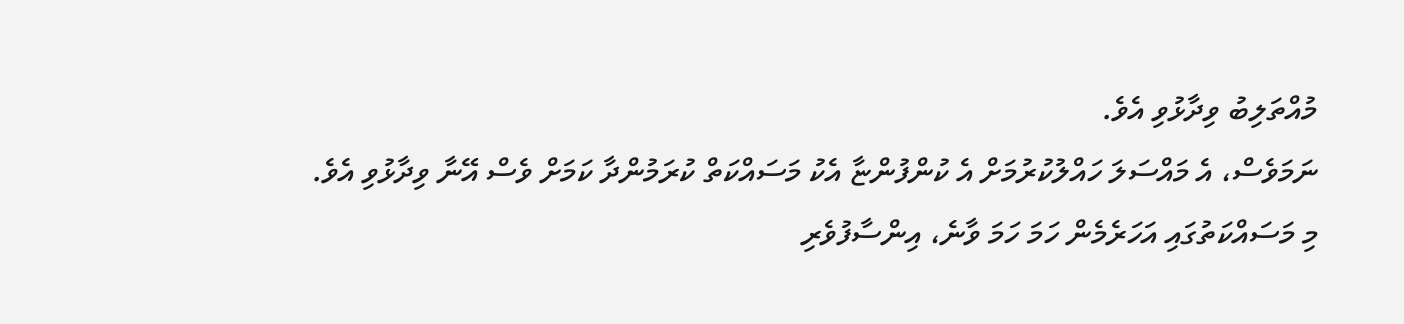މުއްތަލިބު ވިދާޅުވި އެވެ.
ނަމަވެސް، އެ މައްސަލަ ހައްލުކުރުމަށް އެ ކުންފުންޏާ އެކު މަސައްކަތް ކުރަމުންދާ ކަމަށް ވެސް އޭނާ ވިދާޅުވި އެވެ.
މި މަސައްކަތުގައި އަހަރެމެން ހަމަ ހަމަ ވާނެ، އިންސާފުވެރި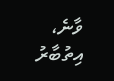ވާނެ، އިތުބާރު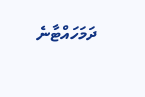ދަމަހައްޓާނެ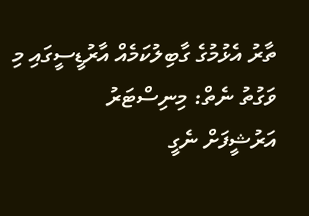ތާރު އެޅުމުގެ ގާބިލުކަމެއް އާރުޑީސީގައި މި ވަގުތު ނެތް: މިނިސްޓަރު
އަރުޝީފަށް ނެގީ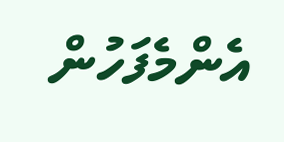އެންމެފަހުން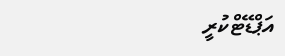އަޕްޑޭޓްކުރީ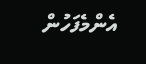އެންމެފަހުން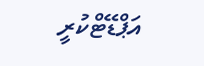އަޕްޑޭޓްކުރީ